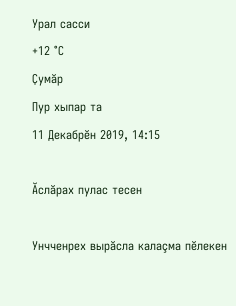Урал сасси
+12 °С
Ҫумӑр
Пур хыпар та
11 Декабрӗн 2019, 14:15

Ăслăрах пулас тесен

Унчченрех вырăсла калаçма пĕлекен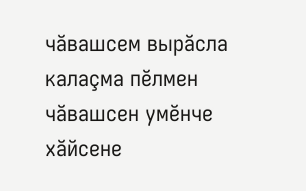чăвашсем вырăсла калаçма пĕлмен чăвашсен умĕнче хăйсене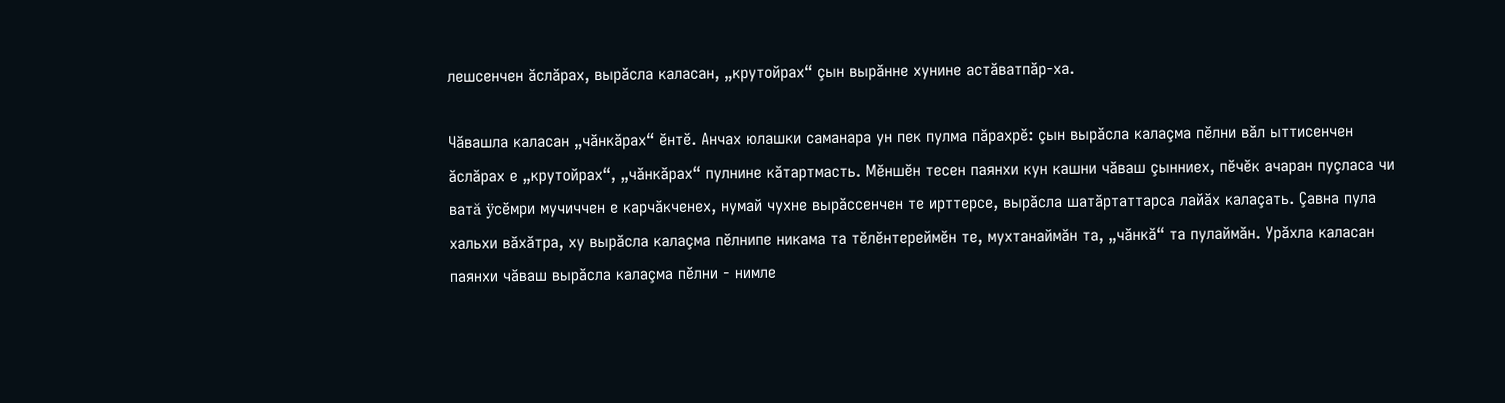лешсенчен ăслăрах, вырăсла каласан, „крутойрах“ çын вырăнне хунине астăватпăр-ха.

Чăвашла каласан „чăнкăрах“ ĕнтĕ. Анчах юлашки саманара ун пек пулма пăрахрĕ: çын вырăсла калаçма пĕлни вăл ыттисенчен ăслăрах е „крутойрах“, „чăнкăрах“ пулнине кăтартмасть. Мĕншĕн тесен паянхи кун кашни чăваш çынниех, пĕчĕк ачаран пуçласа чи ватă ÿсĕмри мучиччен е карчăкченех, нумай чухне вырăссенчен те ирттерсе, вырăсла шатăртаттарса лайăх калаçать. Çавна пула хальхи вăхăтра, ху вырăсла калаçма пĕлнипе никама та тĕлĕнтереймĕн те, мухтанаймăн та, „чăнкă“ та пулаймăн. Урăхла каласан паянхи чăваш вырăсла калаçма пĕлни - нимле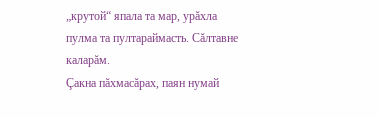„крутой“ япала та мар, урăхла пулма та пултараймасть. Сăлтавне каларăм.
Çакна пăхмасăрах, паян нумай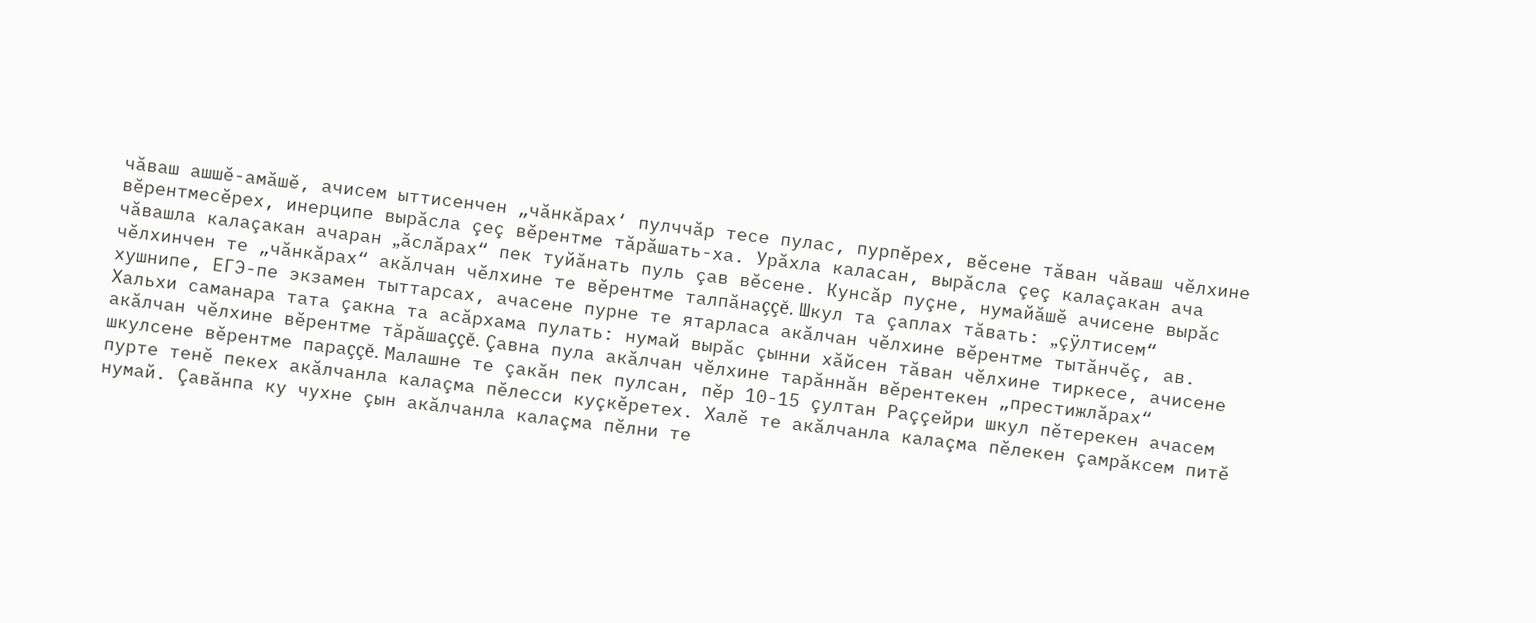чăваш ашшĕ-амăшĕ, ачисем ыттисенчен „чăнкăрах‘ пулччăр тесе пулас, пурпĕрех, вĕсене тăван чăваш чĕлхине вĕрентмесĕрех, инерципе вырăсла çеç вĕрентме тăрăшать-ха. Урăхла каласан, вырăсла çеç калаçакан ача чăвашла калаçакан ачаран „ăслăрах“ пек туйăнать пуль çав вĕсене. Кунсăр пуçне, нумайăшĕ ачисене вырăс чĕлхинчен те „чăнкăрах“ акăлчан чĕлхине те вĕрентме талпăнаççĕ. Шкул та çаплах тăвать: „çÿлтисем“ хушнипе, ЕГЭ-пе экзамен тыттарсах, ачасене пурне те ятарласа акăлчан чĕлхине вĕрентме тытăнчĕç, ав.
Хальхи саманара тата çакна та асăрхама пулать: нумай вырăс çынни хăйсен тăван чĕлхине тиркесе, ачисене акăлчан чĕлхине вĕрентме тăрăшаççĕ. Çавна пула акăлчан чĕлхине тарăннăн вĕрентекен „престижлăрах“ шкулсене вĕрентме параççĕ. Малашне те çакăн пек пулсан, пĕр 10-15 çултан Раççейри шкул пĕтерекен ачасем пурте тенĕ пекех акăлчанла калаçма пĕлесси куçкĕретех. Халĕ те акăлчанла калаçма пĕлекен çамрăксем питĕ нумай. Çавăнпа ку чухне çын акăлчанла калаçма пĕлни те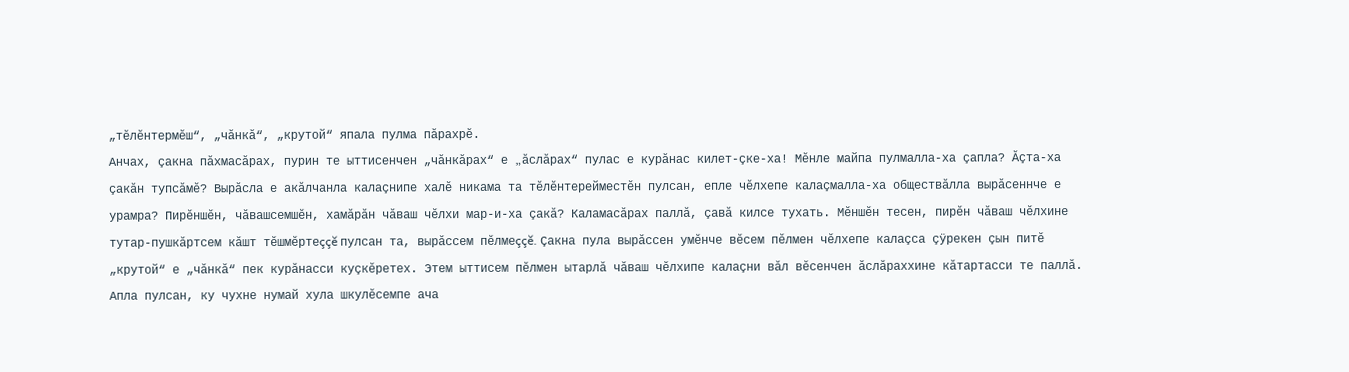„тĕлĕнтермĕш“, „чăнкă“, „крутой“ япала пулма пăрахрĕ.
Анчах, çакна пăхмасăрах, пурин те ыттисенчен „чăнкăрах“ е „ăслăрах“ пулас е курăнас килет-çке-ха! Мĕнле майпа пулмалла-ха çапла? Ăçта-ха çакăн тупсăмĕ? Вырăсла е акăлчанла калаçнипе халĕ никама та тĕлĕнтерейместĕн пулсан, епле чĕлхепе калаçмалла-ха обществăлла вырăсеннче е урамра? Пирĕншĕн, чăвашсемшĕн, хамăрăн чăваш чĕлхи мар-и-ха çакă? Каламасăрах паллă, çавă килсе тухать. Мĕншĕн тесен, пирĕн чăваш чĕлхине тутар-пушкăртсем кăшт тĕшмĕртеççĕ пулсан та, вырăссем пĕлмеççĕ. Çакна пула вырăссен умĕнче вĕсем пĕлмен чĕлхепе калаçса çÿрекен çын питĕ „крутой“ е „чăнкă“ пек курăнасси куçкĕретех. Этем ыттисем пĕлмен ытарлă чăваш чĕлхипе калаçни вăл вĕсенчен ăслăраххине кăтартасси те паллă.
Апла пулсан, ку чухне нумай хула шкулĕсемпе ача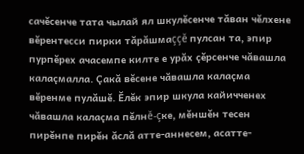сачĕсенче тата чылай ял шкулĕсенче тăван чĕлхене вĕрентесси пирки тăрăшмаççĕ пулсан та, эпир пурпĕрех ачасемпе килте е урăх çĕрсенче чăвашла калаçмалла. Çакă вĕсене чăвашла калаçма вĕренме пулăшĕ. Ĕлĕк эпир шкула кайичченех чăвашла калаçма пĕлнĕ-çке, мĕншĕн тесен пирĕнпе пирĕн ăслă атте-аннесем, асатте-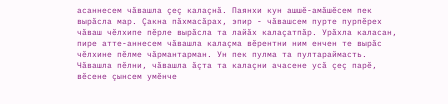асаннесем чăвашла çеç калаçнă. Паянхи кун ашшĕ-амăшĕсем пек вырăсла мар. Çакна пăхмасăрах, эпир - чăвашсем пурте пурпĕрех чăваш чĕлхипе пĕрле вырăсла та лайăх калаçатпăр. Урăхла каласан, пире атте-аннесем чăвашла калаçма вĕрентни ним енчен те вырăс чĕлхине пĕлме чăрмантарман. Ун пек пулма та пултараймасть.
Чăвашла пĕлни, чăвашла ăçта та калаçни ачасене усă çеç парĕ, вĕсене çынсем умĕнче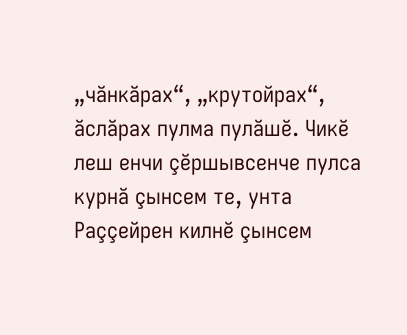„чăнкăрах“, „крутойрах“, ăслăрах пулма пулăшĕ. Чикĕ леш енчи çĕршывсенче пулса курнă çынсем те, унта Раççейрен килнĕ çынсем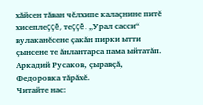хăйсен тăван чĕлхипе калаçнине питĕ хисеплеççĕ, теççĕ. „Урал сасси“ вулаканĕсене çакăн пирки ытти çынсене те ăнлантарса пама ыйтатăп.
Аркадий Русаков, çыравçă,
Федоровка тăрăхĕ.
Читайте нас: